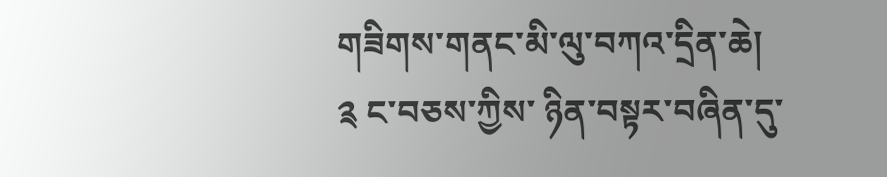གཟིགས་གནང་མི་ལུ་བཀའ་དྲིན་ཆེ།
༉ ང་བཅས་ཀྱིས་ ཉིན་བསྟར་བཞིན་དུ་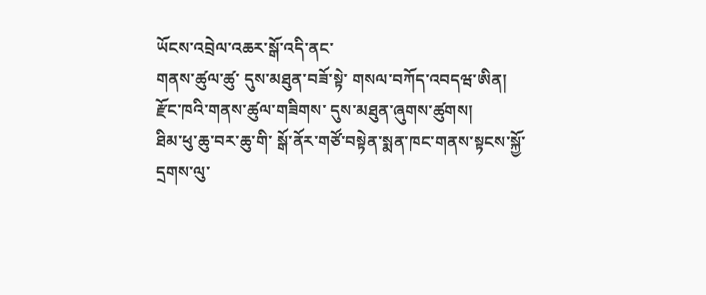ཡོངས་འབྲེལ་འཆར་སྒོ་འདི་ནང་
གནས་ཚུལ་ཚུ་ དུས་མཐུན་བཟོ་སྟེ་ གསལ་བཀོད་འབདཝ་ཨིན།
རྫོང་ཁའི་གནས་ཚུལ་གཟིགས་ དུས་མཐུན་ཞུགས་ཚུགས།
ཐིམ་ཕུ་ཆུ་བར་ཆུ་གི་ སྒོ་ནོར་གཙོ་བསྟེན་སྨན་ཁང་གནས་སྟངས་སྐྱོ་དྲགས་ལུ་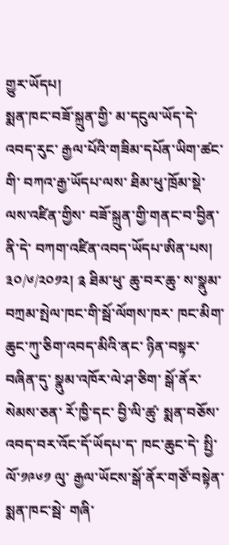གྱུར་ཡོདཔ།
སྨན་ཁང་བཟོ་སྐྲུན་གྱི་ མ་དངུལ་ཡོད་དེ་འབད་རུང་ རྒྱལ་པོའི་གཟིམ་དཔོན་ཡིག་ཚང་གི་ བཀའ་རྒྱ་ཡོདཔ་ལས་ ཐིམ་ཕུ་ཁྲོམ་སྡེ་ལས་འཛིན་གྱིས་ བཟོ་སྐྲུན་གྱི་གནང་བ་བྱིན་ནི་དེ་ བཀག་འཛིན་འབད་ཡོདཔ་ཨིན་པས།
༣༠/༦/༢༠༡༢། ༉ ཐིམ་ཕུ་ ཆུ་བར་ཆུ་ ས་སྣུམ་བཀྲམ་སྤེལ་ཁང་གི་སྦོ་ལོགས་ཁར་ ཁང་མིག་ཆུང་ཀུ་ཅིག་འབད་མིའི་ནང་ ཉིན་བསྟར་བཞིན་དུ་ སྣུམ་འཁོར་ལེ་ཤ་ཅིག་ སྒོ་ནོར་སེམས་ཅན་ རོ་ཁྱི་དང་ བྱི་ལི་ཚུ་ སྨན་བཅོས་འབད་བར་འོང་དོ་ཡོདཔ་ད་ ཁང་ཆུང་དེ་ སྤྱི་ལོ་༡༩༦༡ ལུ་ རྒྱལ་ཡོངས་སྒོ་ནོར་གཙོ་བསྟེན་སྨན་ཁང་སྦེ་ གཞི་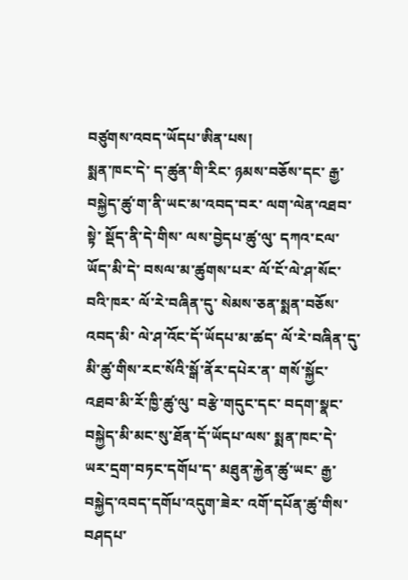བཙུགས་འབད་ཡོདཔ་ཨིན་པས།
སྨན་ཁང་དེ་ ད་ཚུན་གི་རིང་ ཉམས་བཅོས་དང་ རྒྱ་བསྐྱེད་ཚུ་ག་ནི་ཡང་མ་འབད་བར་ ལག་ལེན་འཐབ་སྟེ་ སྡོད་ནི་དེ་གིས་ ལས་བྱེདཔ་ཚུ་ལུ་ དཀའ་ངལ་ཡོད་མི་དེ་ བསལ་མ་ཚུགས་པར་ ལོ་ངོ་ལེ་ཤ་སོང་བའི་ཁར་ ལོ་རེ་བཞིན་དུ་ སེམས་ཅན་སྨན་བཅོས་འབད་མི་ ལེ་ཤ་འོང་དོ་ཡོདཔ་མ་ཚད་ ལོ་རེ་བཞིན་དུ་ མི་ཚུ་གིས་རང་སོའི་སྒོ་ནོར་དཔེར་ན་ གསོ་སྐྱོང་འཐབ་མི་རོ་ཁྱི་ཚུ་ལུ་ བརྩེ་གདུང་དང་ བདག་སྣང་བསྐྱེད་མི་མང་སུ་ཐོན་དོ་ཡོདཔ་ལས་ སྨན་ཁང་དེ་ཡར་དྲག་བཏང་དགོཔ་ད་ མཐུན་རྐྱེན་ཚུ་ཡང་ རྒྱ་བསྐྱེད་འབད་དགོཔ་འདུག་ཟེར་ འགོ་དཔོན་ཚུ་གིས་བཤདཔ་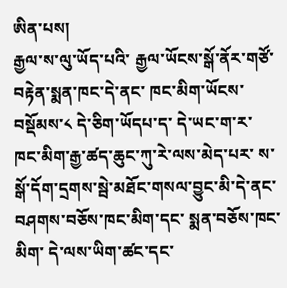ཨིན་པས།
རྒྱལ་ས་ལུ་ཡོད་པའི་ རྒྱལ་ཡོངས་སྒོ་ནོར་གཙོ་བརྟེན་སྨན་ཁང་དེ་ནང་ ཁང་མིག་ཡོངས་བསྡོམས་༨ དེ་ཅིག་ཡོདཔ་ད་ དེ་ཡང་ག་ར་ ཁང་མིག་རྒྱ་ཚད་ཆུང་ཀུ་རེ་ལས་མེད་པར་ ས་སྒོ་དོག་དྲགས་སྦེ་མཐོང་གསལ་བྱུང་མི་དེ་ནང་ བཤགས་བཅོས་ཁང་མིག་དང་ སྨན་བཅོས་ཁང་མིག་ དེ་ལས་ཡིག་ཚང་དང་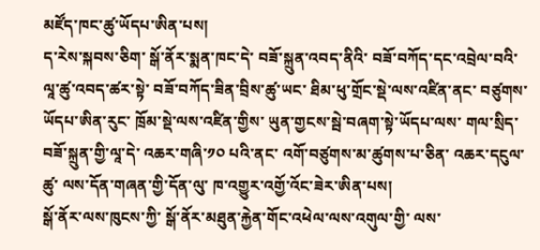མཛོད་ཁང་ཚུ་ཡོདཔ་ཨིན་པས།
ད་རེས་སྐབས་ཅིག་ སྒོ་ནོར་སྨན་ཁང་དེ་ བཟོ་སྐྲུན་འབད་ནིའི་ བཟོ་བཀོད་དང་འབྲེལ་བའི་ ལཱ་ཚུ་འབད་ཚར་སྟེ་ བཟོ་བཀོད་ཟིན་བྲིས་ཚུ་ཡང་ ཐིམ་ཕུ་གྲོང་སྡེ་ལས་འཛིན་ནང་ བཙུགས་ཡོདཔ་ཨིན་རུང་ ཁྲོམ་སྡེ་ལས་འཛིན་གྱིས་ ཡུན་གྱངས་སྦེ་བཞག་སྟེ་ཡོདཔ་ལས་ གལ་སྲིད་ བཟོ་སྐྲུན་གྱི་ལཱ་དེ་ འཆར་གཞི་༡༠ པའི་ནང་ འགོ་བཙུགས་མ་ཚུགས་པ་ཅིན་ འཆར་དངུལ་ཚུ་ ལས་དོན་གཞན་གྱི་དོན་ལུ་ ཁ་འགྱུར་འགྱོ་འོང་ཟེར་ཨིན་པས།
སྒོ་ནོར་ལས་ཁུངས་ཀྱི་ སྒོ་ནོར་མཐུན་རྐྱེན་གོང་འཕེལ་ལས་འགུལ་གྱི་ ལས་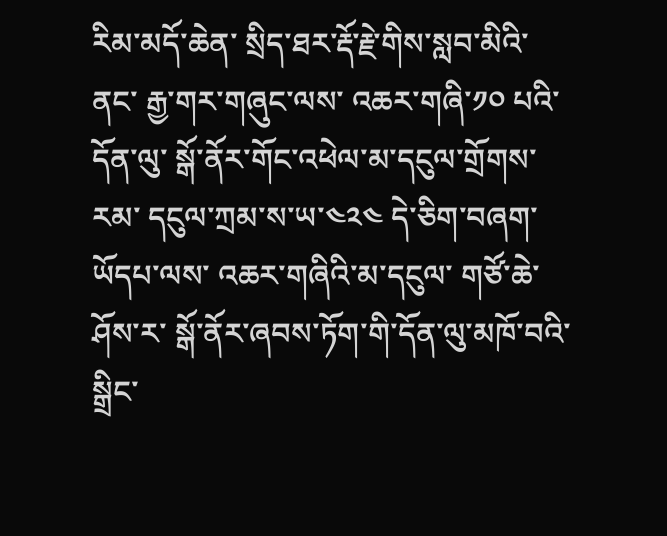རིམ་མདོ་ཆེན་ སྲིད་ཐར་རྡོ་རྗེ་གིས་སླབ་མིའི་ནང་ རྒྱ་གར་གཞུང་ལས་ འཆར་གཞི་༡༠ པའི་དོན་ལུ་ སྒོ་ནོར་གོང་འཕེལ་མ་དངུལ་གྲོགས་རམ་ དངུལ་ཀྲམ་ས་ཡ་༤༢༤ དེ་ཅིག་བཞག་ཡོདཔ་ལས་ འཆར་གཞིའི་མ་དངུལ་ གཙོ་ཆེ་ཤོས་ར་ སྒོ་ནོར་ཞབས་ཏོག་གི་དོན་ལུ་མཁོ་བའི་ སྒྲིང་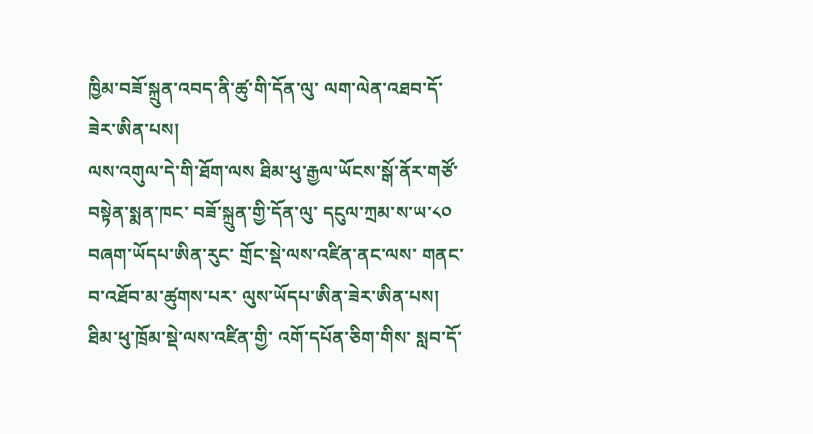ཁྱིམ་བཟོ་སྐྲུན་འབད་ནི་ཚུ་གི་དོན་ལུ་ ལག་ལེན་འཐབ་དོ་ཟེར་ཨིན་པས།
ལས་འགུལ་དེ་གི་ཐོག་ལས ཐིམ་ཕུ་རྒྱལ་ཡོངས་སྒོ་ནོར་གཙོ་བསྟེན་སྨན་ཁང་ བཟོ་སྐྲུན་གྱི་དོན་ལུ་ དངུལ་ཀྲམ་ས་ཡ་༨༠ བཞག་ཡོདཔ་ཨིན་རུང་ གྲོང་སྡེ་ལས་འཛིན་ནང་ལས་ གནང་བ་འཐོབ་མ་ཚུགས་པར་ ལུས་ཡོདཔ་ཨིན་ཟེར་ཨིན་པས།
ཐིམ་ཕུ་ཁྲོམ་སྡེ་ལས་འཛིན་གྱི་ འགོ་དཔོན་ཅིག་གིས་ སླབ་དོ་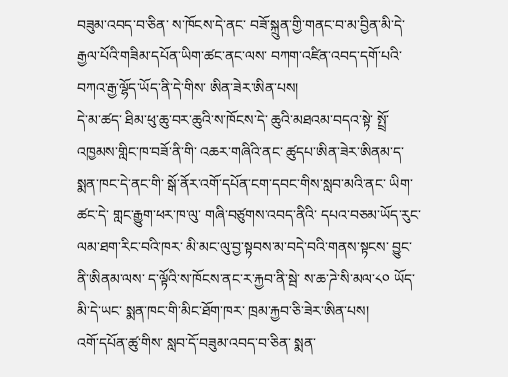བཟུམ་འབད་བ་ཅིན་ ས་ཁོངས་དེ་ནང་ བཟོ་སྐྲུན་གྱི་གནང་བ་མ་བྱིན་མི་དེ་ རྒྱལ་པོའི་གཟིམ་དཔོན་ཡིག་ཚང་ནང་ལས་ བཀག་འཛིན་འབད་དགོ་པའི་ བཀའ་རྒྱ་ལྷོད་ཡོད་ནི་དེ་གིས་ ཨིན་ཟེར་ཨིན་པས།
དེ་མ་ཚད་ ཐིམ་ཕུ་ཆུ་བར་ཆུའི་ས་ཁོངས་དེ་ ཆུའི་མཐའམ་བདའ་སྟེ་ སྤྲོ་འཁྱམས་གླིང་ཁ་བཟོ་ནི་གི་ འཆར་གཞིའི་ནང་ ཚུདཔ་ཨིན་ཟེར་ཨིནམ་ད་ སྨན་ཁང་དེ་ནང་གི་ སྒོ་ནོར་འགོ་དཔོན་ངག་དབང་གིས་སླབ་མའི་ནང་ ཡིག་ཚང་དེ་ གླང་རྒྱུག་ཕར་ཁ་ལུ་ གཞི་བཙུགས་འབད་ནིའི་ དཔའ་བཅམ་ཡོད་རུང་ ལམ་ཐག་རིང་བའི་ཁར་ མི་མང་ལུ་བྱ་སྟབས་མ་བདེ་བའི་གནས་སྟངས་ བྱུང་ནི་ཨིནམ་ལས་ ད་ལྟོའི་ས་ཁོངས་ནང་ར་རྐྱབ་ནི་སྦེ་ ས་ཆ་ཌེ་སི་མལ་༨༠ ཡོད་མི་དེ་ཡང་ སྨན་ཁང་གི་མིང་ཐོག་ཁར་ ཁྲམ་རྐྱབ་ཅི་ཟེར་ཨིན་པས།
འགོ་དཔོན་ཚུ་གིས་ སླབ་དོ་བཟུམ་འབད་བ་ཅིན་ སྨན་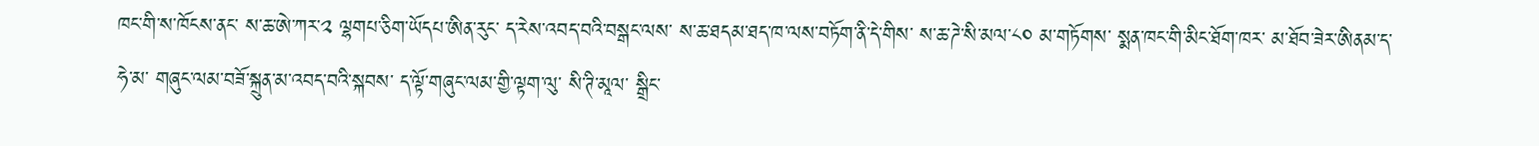ཁང་གི་ས་ཁོངས་ནང་ ས་ཆ་ཨེ་ཀར་༢ ལྷགཔ་ཅིག་ཡོདཔ་ཨིན་རུང་ ད་རེས་འབད་བའི་བསྒང་ལས་ ས་ཆ་ཐདམ་ཐད་ཁ་ལས་བཏོག་ནི་དེ་གིས་ ས་ཆ་ཌེ་སི་མལ་༨༠ མ་གཏོགས་ སྨན་ཁང་གི་མིང་ཐོག་ཁར་ མ་ཐོབ་ཟེར་ཨིནམ་ད་ ཧེ་མ་ གཞུང་ལམ་བཟོ་སྐྲུན་མ་འབད་བའི་སྐབས་ ད་ལྟོ་གཞུང་ལམ་གྱི་ལྟག་ལུ་ སི་ཊི་མཱལ་ སྒྲིང་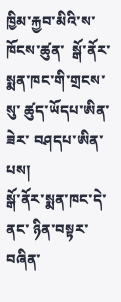ཁྱིམ་རྐྱབ་མིའི་ས་ཁོངས་ཚུན་  སྒོ་ནོར་སྨན་ཁང་གི་གྲངས་སུ་ ཚུད་ཡོདཔ་ཨིན་ཟེར་ བཤདཔ་ཨིན་པས།
སྒོ་ནོར་སྨན་ཁང་དེ་ནང་ ཉིན་བསྟར་བཞིན་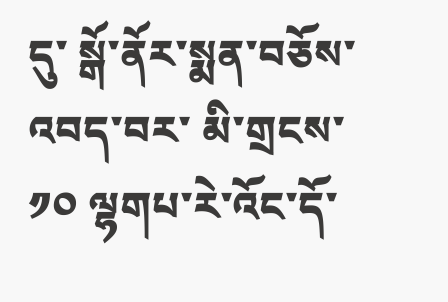དུ་ སྒོ་ནོར་སྨན་བཅོས་འབད་བར་ མི་གྲངས་༡༠ ལྷགཔ་རེ་འོང་དོ་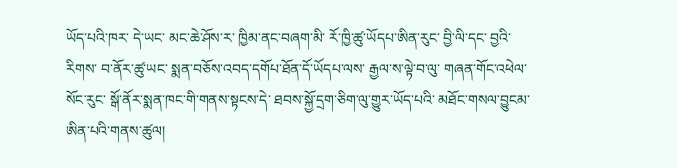ཡོད་པའི་ཁར་ དེ་ཡང་ མང་ཆེ་ཤོས་ར་ ཁྱིམ་ནང་བཞག་མི་ རོ་ཁྱི་ཚུ་ཡོདཔ་ཨིན་རུང་ བྱི་ལི་དང་ བྱའི་རིགས་ བ་ནོར་ཚུ་ཡང་ སྨན་བཅོས་འབད་དགོཔ་ཐོན་དོ་ཡོདཔ་ལས་ རྒྱལ་ས་ལྟེ་བ་ལུ་ གཞན་གོང་འཕེལ་སོང་རུང་ སྒོ་ནོར་སྨན་ཁང་གི་གནས་སྟངས་དེ་ ཐབས་སྐྱོ་དྲག་ཅིག་ལུ་གྱུར་ཡོད་པའི་ མཐོང་གསལ་བྱུངམ་ཨིན་པའི་གནས་ཚུལ།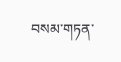བསམ་གཏན་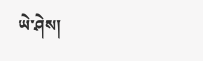ཡེ་ཤེས།